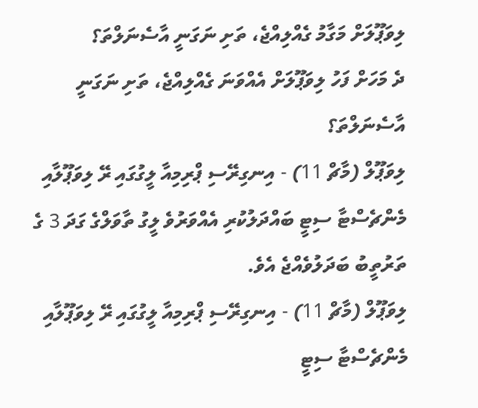ލިވަޕޫލަށް މަގާމު ގެއްލިއްޖެ، ތަށި ނަގަނީ އާސެނަލްތަ؟
ދެ މަހަށް ފަހު ލިވަޕޫލަށް އެއްވަނަ ގެއްލިއްޖެ، ތަށި ނަގަނީ އާސެނަލްތަ؟
ލިވަޕޫލް (މާޗް 11) - އިނގިރޭސި ޕްރިމިއާ ލީގުގައި ރޭ ލިވަޕޫލާއި މެންޗެސްޓާ ސިޓީ ބައްދަލުކުރި އެއްވަރުވެ ލީގު ތާވަލްގެ ގަދަ 3 ގެ ތަރުތީބު ބަދަލުވެއްޖެ އެވެ.
ލިވަޕޫލް (މާޗް 11) - އިނގިރޭސި ޕްރިމިއާ ލީގުގައި ރޭ ލިވަޕޫލާއި މެންޗެސްޓާ ސިޓީ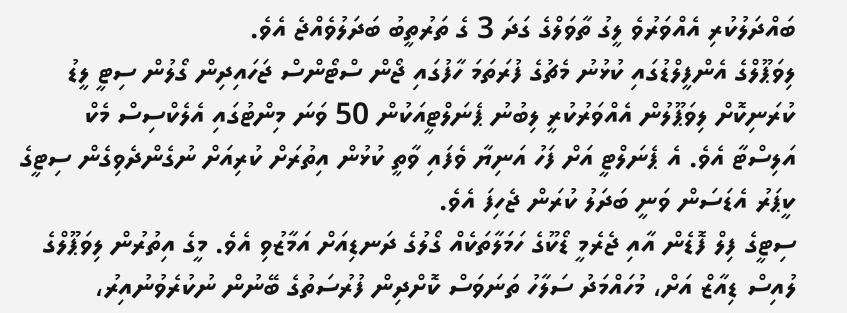ބައްދަލުކުރި އެއްވަރުވެ ލީގު ތާވަލްގެ ގަދަ 3 ގެ ތަރުތީބު ބަދަލުވެއްޖެ އެވެ.
ލިވަޕޫލްގެ އެންފީލްޑުގައި ކުޅުނު މެޗުގެ ފުރަތަމަ ހާފުގައި ޖޯން ސްޓޯންސް ޖަހައިދިން ގޯލުން ސިޓީ ލީޑު ކުރަނިކޮށް ލިވަޕޫލުން އެއްވަރުކުރީ ލިބުނު ޕެނަލްޓީއަކުން 50 ވަނަ މިންޓުގައި އެލެކްސިސް މެކް އަލިސްޓާ އެވެ. އެ ޕެނަލްޓީ އަށް ފަހު އަނިޔާ ވެފައި ވާތީ ކުޅުން އިތުރަށް ކުރިއަށް ނުގެންދެވިގެން ސިޓީގެ ކީޕަރު އެޑަސަން ވަނީ ބަދަލު ކުރަން ޖެހިފަ އެވެ.
ސިޓީގެ ފިލް ފޮޑެން އާއި ޖެރެމީ ޑޯކޫގެ ހަމަލާތަކެއް ގޯލުގެ ދަނޑިއަށް އަމާޒުވި އެވެ. މީގެ އިތުރުން ލިވަޕޫލްގެ ލުއިސް ޑިއާޒް އަށް، މުހައްމަދު ސަލާހު ތަނަވަސް ކޮށްދިން ފުރުސަތުގެ ބޭނުން ނުކުރެވުނުއިރު،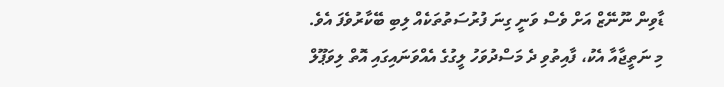ޑާވިން ނޫނޭޒް އަށް ވެސް ވަނީ ގިނަ ފުރުސަތުތަކެއް ލިބި ބޭކާރުވެފަ އެވެ.
މި ނަތީޖާއާ އެކު، ފާއިތުވި ދެ މަސްދުވަހު ލީގުގެ އެއްވަނައިގައި އޮތް ލިވަޕޫލް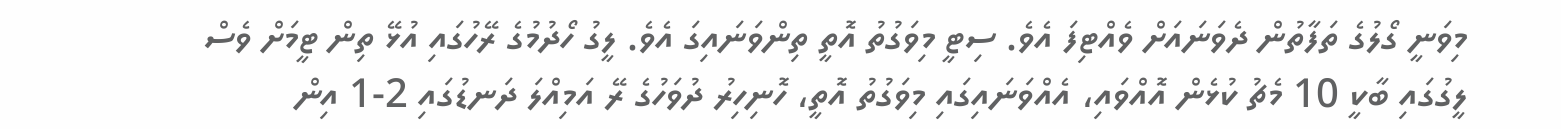މިވަނީ ގޯލުގެ ތަފާތުން ދެވަނައަށް ވެއްޓިފަ އެވެ. ސިޓީ މިވަގުތު އޮތީ ތިންވަނައިގަ އެވެ. ލީގު ހޯދުމުގެ ރޭހުގައި އުޅޭ ތިން ޓީމަށް ވެސް ލީގުގައި ބާކީ 10 މެޗު ކުޅެން އޮއްވައި، އެއްވަނައިގައި މިވަގުތު އޮތީ، ހޮނިހިރު ދުވަހުގެ ރޭ އަމިއްލަ ދަނޑުގައި 2-1 އިން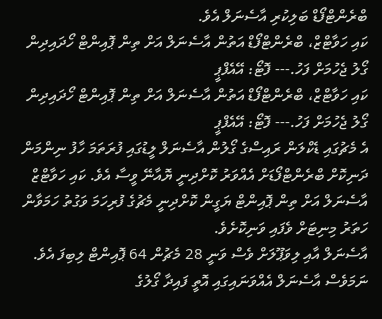ބްރެންޓްފޯޑް ބަލިކުރި އާސެނަލް އެވެ.
ކައި ހަވާޓްޒް، ބްރެންޓްފޯޑް އަތުން އާސެނަލް އަށް ތިން ޕޮއިންޓް ހޯދައިދިން ގޯލު ޖެހުމަށް ފަހު.--- ފޮޓޯ: އޭއެފްޕީ
ކައި ހަވާޓްޒް، ބްރެންޓްފޯޑް އަތުން އާސެނަލް އަށް ތިން ޕޮއިންޓް ހޯދައިދިން ގޯލު ޖެހުމަށް ފަހު.--- ފޮޓޯ: އޭއެފްޕީ
އެ މެޗުގައި ޑެކްލަން ރައިސްގެ ގޯލުން އާސެނަލް ލީޑުގައި ފުރަތަމަ ހާފު ނިންމަން ދަނިކޮށް ބްރެންޓްފޯޑަށް އެއްވަރު ކޮށްދިނީ ޔޮއާނޭ ވީސާ އެވެ. ކައި ހަވާޓްޒް އާސެނަލް އަށް ތިން ޕޮއިންޓް ޔަގީން ކޮށްދިނީ މެޗުގެ ފުރިހަމަ ވަގުތު ހަމަވާން ހަތަރު މިނިޓަށް ވެފައި ވަނިކޮށެވެ.
އާސެނަލް އާއި ލިވަޕޫލަށް ވެސް ވަނީ 28 މެޗުން 64 ޕޮއިންޓް ލިބިފަ އެވެ. ނަމަވެސް އާސެނަލް އެއްވަނައިގައި އޮތީ ފައިދާ ގޯލުގެ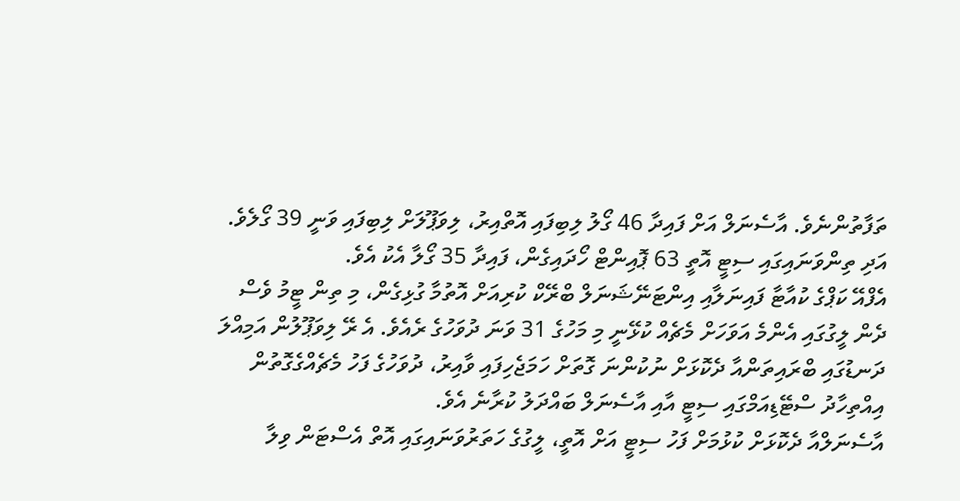ތަފާތުންނެވެ. އާސެނަލް އަށް ފައިދާ 46 ގޯލު ލިބިފައި އޮތްއިރު، ލިވަޕޫލަށް ލިބިފައި ވަނީ 39 ގޯލެވެ. އަދި ތިންވަނައިގައި ސިޓީ އޮތީ 63 ޕޮއިންޓް ހޯދައިގެން، ފައިދާ 35 ގޯލާ އެކު އެވެ.
އެފްއޭ ކަޕްގެ ކުއާޓާ ފައިނަލާއި އިންޓަނޭޝަނަލް ބްރޭކް ކުރިއަށް އޮތުމާ ގުޅިގެން، މި ތިން ޓީމު ވެސް ދެން ލީގުގައި އެންމެ އަވަހަށް މެޗެއް ކުޅޭނީ މި މަހުގެ 31 ވަނަ ދުވަހުގެ ރެއެވެ. އެ ރޭ ލިވަޕޫލުން އަމިއްލަ ދަނޑުގައި ބްރައިތަންއާ ދެކޮޅަށް ނުކުންނަ ގޮތަށް ހަމަޖެހިފައި ވާއިރު، ދުވަހުގެ ފަހު މެޗެއްގެގޮތުން އިއްތިހާދު ސްޓޭޑިއަމްގައި ސިޓީ އާއި އާސެނަލް ބައްދަލު ކުރާނެ އެވެ.
އާސެނަލްއާ ދެކޮޅަށް ކުޅުމަށް ފަހު ސިޓީ އަށް އޮތީ، ލީގުގެ ހަތަރުވަނައިގައި އޮތް އެސްޓަން ވިލާ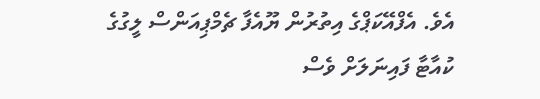އެވެ. އެފްއޭކަޕްގެ އިތުރުން ޔޫއެފާ ޗެމްޕިއަންސް ލީގުގެ ކުއާޓާ ފައިނަލަށް ވެސް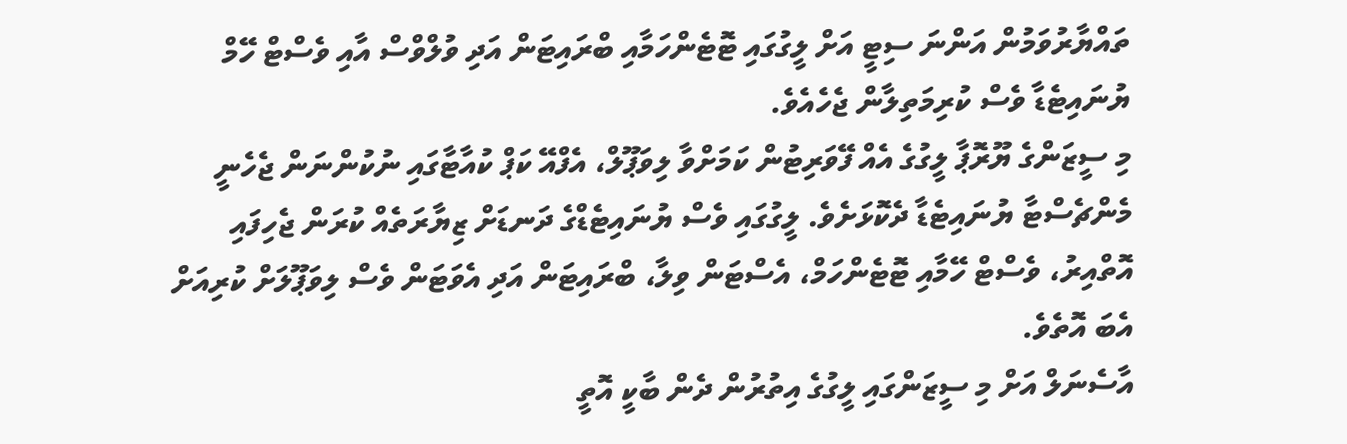ތައްޔާރުވަމުން އަންނަ ސިޓީ އަށް ލީގުގައި ޓޮޓެންހަމާއި ބްރައިޓަން އަދި ވުލްވްސް އާއި ވެސްޓް ހޭމް ޔުނައިޓެޑާ ވެސް ކުރިމަތިލާން ޖެހެއެވެ.
މި ސީޒަންގެ ޔޫރޮޕާ ލީގުގެ އެއް ފޭވަރިޓުން ކަމަށްވާ ލިވަޕޫލް، އެފްއޭ ކަޕް ކުއާޓާގައި ނުކުންނަން ޖެހެނީ މެންޗެސްޓާ ޔުނައިޓެޑާ ދެކޮޅަށެވެ. ލީގުގައި ވެސް ޔުނައިޓެޑްގެ ދަނޑަށް ޒިޔާރަތެއް ކުރަން ޖެހިފައި އޮތްއިރު، ވެސްޓް ހޭމާއި ޓޮޓެންހަމް، އެސްޓަން ވިލާ، ބްރައިޓަން އަދި އެވަޓަން ވެސް ލިވަޕޫލަށް ކުރިއަށް އެބަ އޮތެވެ.
އާސެނަލް އަށް މި ސީޒަންގައި ލީގުގެ އިތުރުން ދެން ބާކީ އޮތީ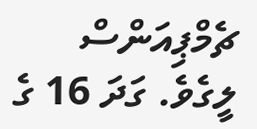ޗެމްޕިއަންސް ލީގެވެ. ގަދަ 16 ގެ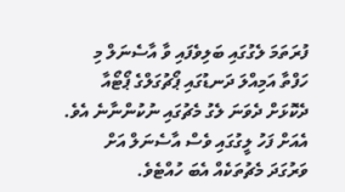ފުރަތަމަ ލެގުގައި ބަލިވެފައި ވާ އާސެނަލް މި ހަފްތާ އަމިއްލަ ދަނޑުގައި ޕޯޗުގަލްގެ ޕޯޓޯއާ ދެކޮޅަށް ދެވަނަ ލެގު މެޗުގައި ނުކުންނާނެ އެވެ. އެއަށް ފަހު ލީގުގައި ވެސް އާސެނަލް އަށް ވަރުގަދަ މެޗުތަކެއް އެބަ ހުއްޓެވެ.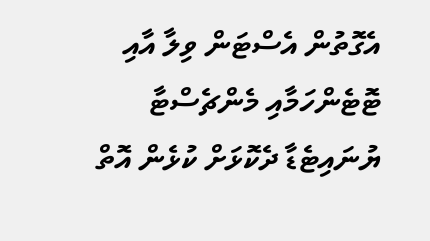އެގޮތުން އެސްޓަން ވިލާ އާއި ޓޮޓެންހަމާއި މެންޗެސްޓާ ޔުނައިޓެޑާ ދެކޮޅަށް ކުޅެން އޮތް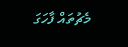މެޗުތައް ފާހަގަ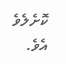ކޮށެލެވެ އެވެ.